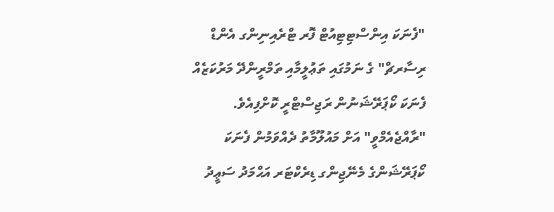"ފެނަކަ އިންސްޓިޓިއުޓް ފޮރ ޓްރެއިނިންގ އެންޑް ރިސާރޗް" ގެ ނަމުގައި ތަޢުލީމާއި ތަމްރީންދޭ މަރުކަޒެއް ފެނަކަ ކޯޕަރޭޝަނުން ރަޖިސްޓްރީ ކޮށްފިއެވެ.
"ރާއްޖެއެމްވީ" އަށް މައުލޫމާތު ދެއްވަމުން ފެނަކަ ކޯޕަރޭޝަންގެ މެނޭޖިންގ ޑިރެކްޓަރ އަޙްމަދު ސަޢީދު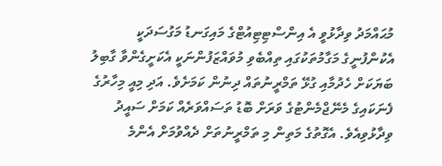މުޙައްމަދު ވިދާޅުވީ އެ އިންސްޓިޓިއުޓްގެ މައިގަނޑު މަގުސަދަކީ އެކުންފުނީގެ މަގާމުތަކުގައި ތިއްބެވި މުވައްޒަފުންނަކީ އެކަށީގެންވާ ގާބިލު ބަޔަކަށް ހެދުމާއި ގުޅޭ ތަމްރީނުތައް ދިނުން ކަމަށެވެ. އަދި މިއީ މިހާރުގެ ފެނަކައިގެ މެނޭޖްމެންޓުގެ ވަރަށް ބޮޑު ތަސައްވަރެއް ކަމަށް ސައީދު ވިދާޅުވިއެވެ. އެގޮތުގެ މަތިން މި ތަމްރީނުތަށް ދެއްވުމަށް އެންމެ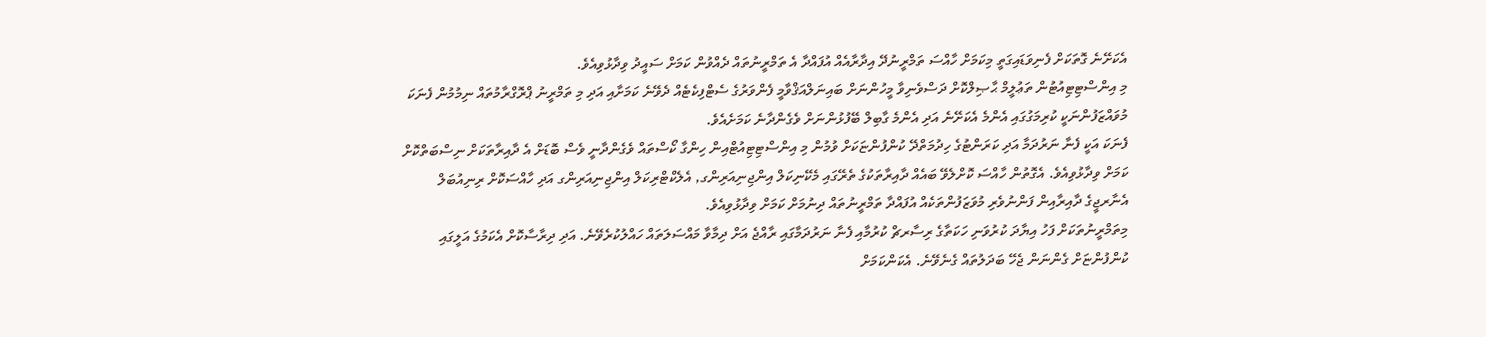އެކަށޭނެ ގޮތަކަށް ފެނިވަޑައިގަތީ މިކަމަށް ހާއްސަ ތަމްރީނުދޭ އިދާރާއެއް އުފައްދާ އެ ތަމްރީނުތައް ދެއްވުން ކަމަށް ސައީދު ވިދާޅުވިއެވެ.
މި އިންސްޓިޓިއުޓުން ތަޢުލީމް ޙާޞިލްކޮށް ދަސްވެނިވާ މީހުންނަށް ބައިނަލްއަޤްވާމީ ފެންވަރުގެ ސެޓްފިކެޓެއް ދެވޭނެ ކަމަށާއި އަދި މި ތަމްރީނު ޕްރޮގްރާމުތައް ނިމުމުން ފެނަކަ މުވައްޒަފުންނަކީ ކުރިމަގުގައި އެންމެ އެކަށޭނެ އަދި އެންމެ ގާބިލް ބޭފުޅުންނަށް ވެގެންދާނެ ކަމަށެއެވެ.
ފެނަކަ އަކީ ފެނާ ނަރުދަމާ އަދި ކަރަންޓުގެ ހިދުމަތްދޭ ކުންފުންޏަކަށް ވުމުން މި އިންސްޓިޓިއުޓްއިން ހިންގާ ކޯސްތައް ވެގެންދާނީ ވެސް ބޮޑަށް އެ ދާއިރާތަކަށް ނިސްބަތްކޮށް ކަމަށް ވިދާޅުވިއެވެ. އެގޮތުން ހާއްސަ ކޮށްލެވޭ ބައެއް ދާއިރާތަކުގެ ތެރޭގައި މެކޭނިކަލް އިންޖިނިއަރިންގ, އެލެކްޓްރިކަލް އިންޖިނިއަރިންގ އަދި ހާއްސަކޮށް ރިނިއުބަލް އެނާރޖީގެ ދާއިރާއިން ފަންނުވެރި މުވަޒަފުންތަކެއް އުފައްދާ ތަމްރީނުތައް ދިނުމަށް ކަމަށް ވިދާޅުވިއެވެ.
މިތަމްރީނުތަކަށް ފަހު އިޔާދަ ކުރުވަނި ހަކަތާގެ ރިސާރޗް ކުރުމާއި ފެނާ ނަރުދަމާގައި ރާއްޖެ އަށް ދިމާވާ މައްސަލަތައް ހައްލުކުރެވޭނެ. އަދި ދިރާސާކޮށް އެކަމުގެ އަލީގައި ކުންފުންޏަށް ގެންނަން ޖެހޭ ބަދަލުތައް ގެނެވޭނެ. އެކަންކަމަށް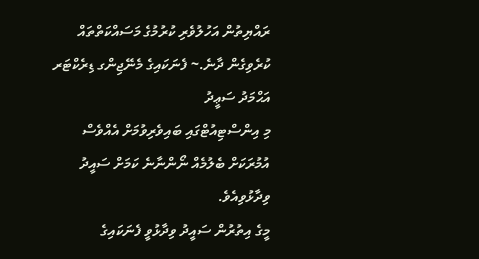ރައްޔިތުން އަހުލުވެރި ކުރުމުގެ މަސައްކަތްތައް ކުރެވިގެން ދާނެ.~ ފެނަކައިގެ މެނޭޖިންގ ޑިރެކްޓަރ އަޙްމަދު ސަޢީދު
މި އިންސްޓިއުޓްގައި ބައިވެރިވުމަށް އެއްވެސް އުމުރަކަށް ބެލުމެއް ނޯންނާނެ ކަމަށް ސައީދު ވިދާޅުވިއެވެ.
މީގެ އިތުރުން ސައީދު ވިދާޅުވީ ފެނަކައިގެ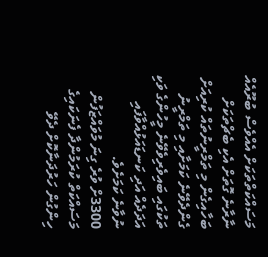މަސައްކަތްތަކަށް އެއްވެސް ބުރޫއެއް ނާރާނެ ގޮތަށް އެކި ބެޗްތަކަށް ބަހާއިގެން މި ތަމްރީނުތައް ކުރިއަށް ގެންދެވޭނެ ކަމަށާއި މި ތަމްރީނު ތަކުގައި ބައިވެރިވެވޭނެ މީހުންގެ ވަކި އަދަދެއް އަދި ކަނޑައަޅުއްވާފައި ނުވާނެ ކަމަށެވެ.
3300ށް ވުރެ ގިނަ މުވައްޒަފުން މަސައްކަތް ކުރަމުންދާ ފެނަކައިގެ ހިންގުން ހަރުދަނާކޮށް ދެވޭ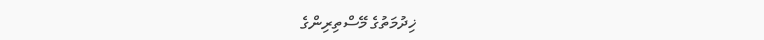ޚިދުމަތުގެ މޭސްތިރިންގެ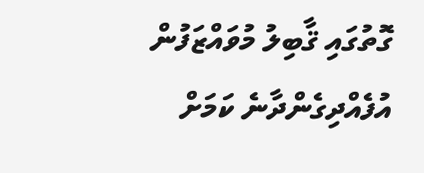ގޮތުގައި ޤާބިލު މުވައްޒަފުން އުފެއްދިގެންދާނެ ކަމަށް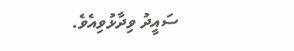ސައީދު ވިދާޅުވިއެވެ.